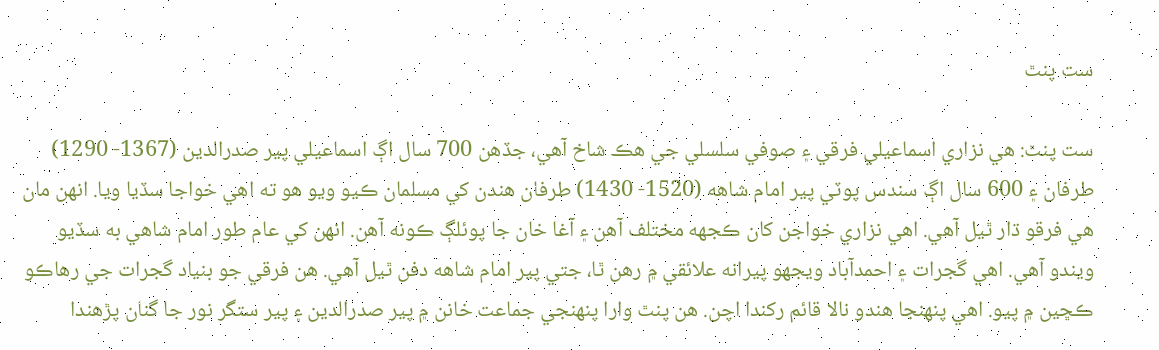ست پنٿ

ست پنٿ: هي نزاري اسماعيلي فرقي ۽ صوفي سلسلي جي هڪ شاخ آهي، جڏهن 700 سال اڳ اسماعيلي پير صدرالدين (1367- 1290) طرفان ۽ 600 سال اڳ سندس پوٽي پير امام شاهه (1520- 1430) طرفان هندن کي مسلمان ڪيو ويو هو ته اهي خواجا سڏيا ويا. انهن مان هي فرقو ڌار ٿيل آهي. اهي نزاري خواجن کان ڪجهه مختلف آهن ۽ آغا خان جا پوئلڳ ڪونه آهن. انهن کي عام طور امام شاهي به سڏيو ويندو آهي. اهي گجرات ۽ احمدآباد ويجهو پيرانه علائقي ۾ رهن ٿا، جتي پير امام شاهه دفن ٿيل آهي. هن فرقي جو بنياد گجرات جي رهاڪو ڪڇين ۾ پيو. اهي پنهنجا هندو نالا قائم رکندا اچن. هن پنٿ وارا پنهنجي جماعت خانن ۾ پير صدرالدين ۽ پير ستگر نور جا گنان پڙهندا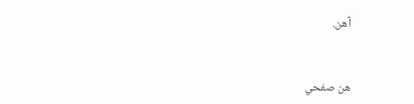آهن.


هن صفحي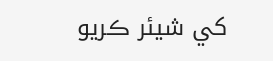کي شيئر ڪريو